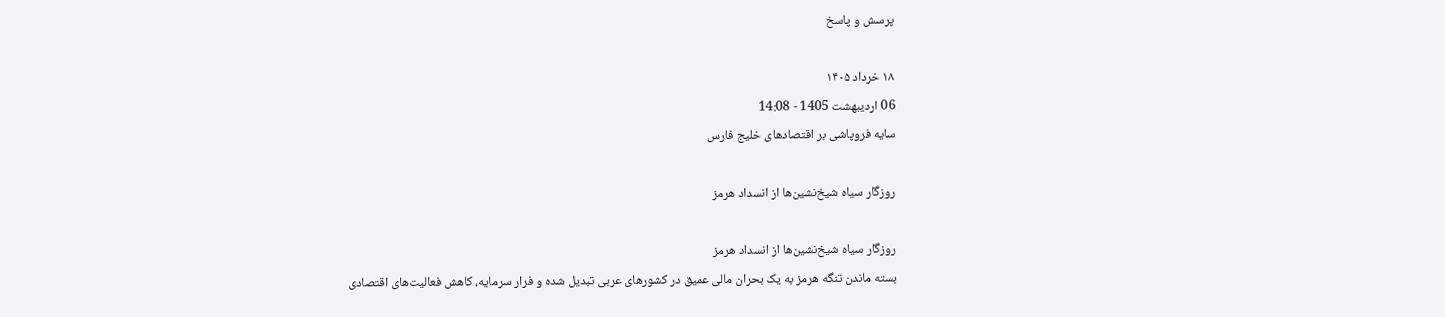پرسش و پاسخ

۱۸ خرداد ۱۴۰۵
06 ارديبهشت 1405 - 14:08
سایه فروپاشی بر اقتصادهای خلیج فارس

روزگار سیاه شیخ‌نشین‌ها از انسداد هرمز

روزگار سیاه شیخ‌نشین‌ها از انسداد هرمز
بسته ماندن تنگه هرمز به یک بحران مالی عمیق در کشورهای عربی تبدیل شده و فرار سرمایه، کاهش فعالیت‌های اقتصادی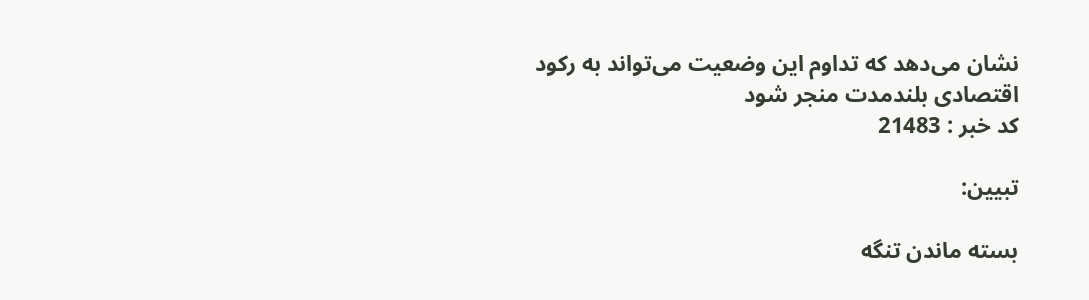نشان می‌دهد که تداوم این وضعیت می‌تواند به رکود اقتصادی بلندمدت منجر شود
کد خبر : 21483

تبیین:

بسته ماندن تنگه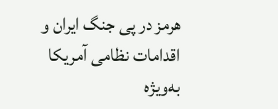هرمز در پی جنگ ایران و اقدامات نظامی آمریکا به‌ویژه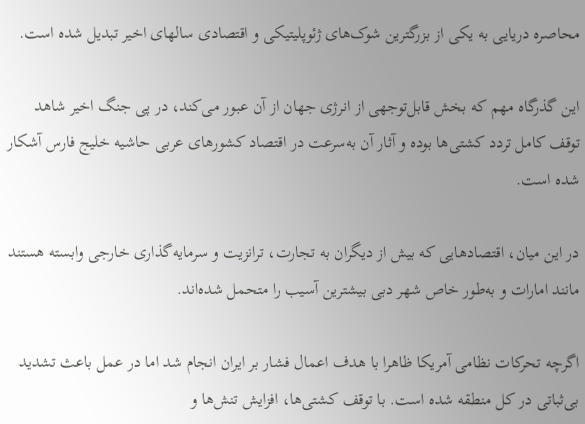محاصره دریایی به یکی از بزرگترین شوک‌های ژئوپلیتیکی و اقتصادی سالهای اخیر تبدیل شده است.

این گذرگاه مهم که بخش قابل‌توجهی از انرژی جهان از آن عبور می‌کند، در پی جنگ اخیر شاهد توقف کامل تردد کشتی‌ها بوده و آثار آن به‌سرعت در اقتصاد کشورهای عربی حاشیه خلیج فارس آشکار شده است.

در این میان، اقتصادهایی که بیش از دیگران به تجارت، ترانزیت و سرمایه‌گذاری خارجی وابسته هستند مانند امارات و به‌طور خاص شهر دبی بیشترین آسیب را متحمل شده‌اند.

اگرچه تحرکات نظامی آمریکا ظاهرا با هدف اعمال فشار بر ایران انجام شد اما در عمل باعث تشدید بی‌ثباتی در کل منطقه شده است. با توقف کشتی‌ها، افزایش تنش‌ها و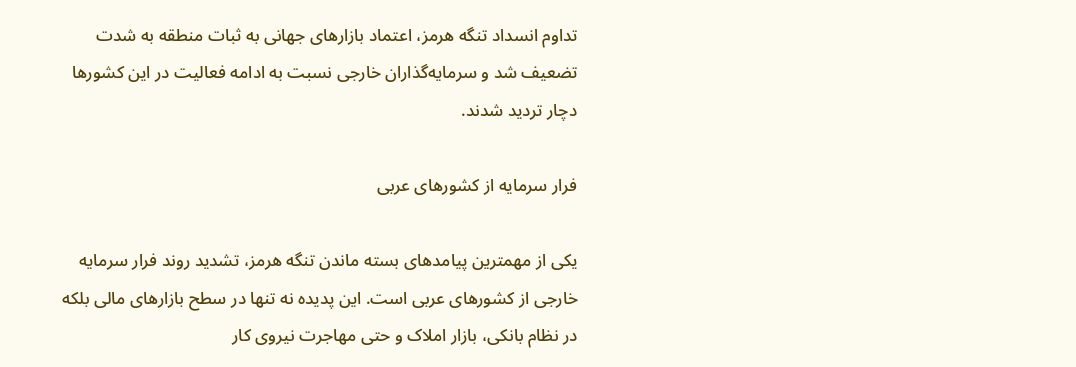تداوم انسداد تنگه هرمز، اعتماد بازارهای جهانی به ثبات منطقه به‌ شدت تضعیف شد و سرمایه‌گذاران خارجی نسبت به ادامه فعالیت در این کشورها دچار تردید شدند.

فرار سرمایه از کشورهای عربی

یکی از مهمترین پیامدهای بسته ماندن تنگه هرمز، تشدید روند فرار سرمایه خارجی از کشورهای عربی است. این پدیده نه‌ تنها در سطح بازارهای مالی بلکه در نظام بانکی، بازار املاک و حتی مهاجرت نیروی کار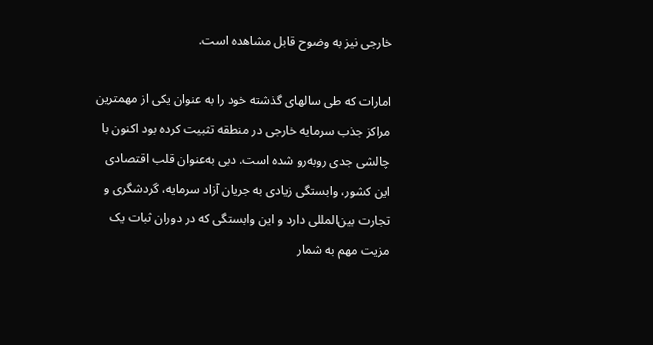خارجی نیز به‌ وضوح قابل مشاهده است.

امارات که طی سالهای گذشته خود را به‌ عنوان یکی از مهمترین مراکز جذب سرمایه خارجی در منطقه تثبیت کرده بود اکنون با چالشی جدی روبه‌رو شده است. دبی به‌عنوان قلب اقتصادی این کشور، وابستگی زیادی به جریان آزاد سرمایه، گردشگری و تجارت بین‌المللی دارد و این وابستگی که در دوران ثبات یک مزیت مهم به شمار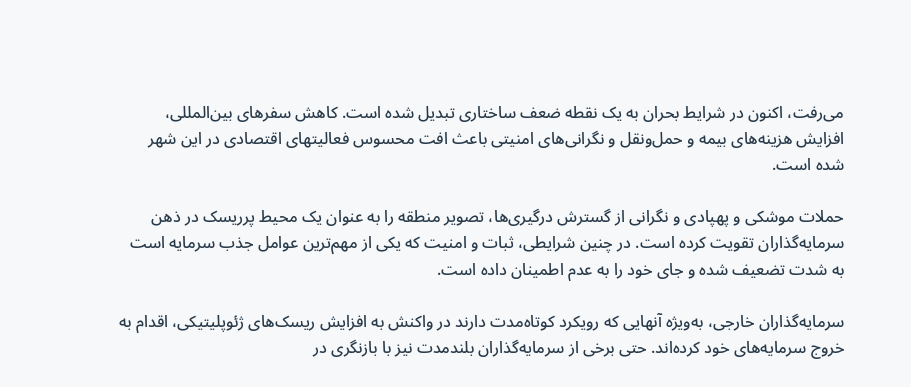می‌رفت، اکنون در شرایط بحران به یک نقطه ضعف ساختاری تبدیل شده است. کاهش سفرهای بین‌المللی، افزایش هزینه‌های بیمه و حمل‌ونقل و نگرانی‌های امنیتی باعث افت محسوس فعالیتهای اقتصادی در این شهر شده است.

حملات موشکی و پهپادی و نگرانی از گسترش درگیری‌ها، تصویر منطقه را به‌ عنوان یک محیط پرریسک در ذهن سرمایه‌گذاران تقویت کرده است. در چنین شرایطی، ثبات و امنیت که یکی از مهم‌ترین عوامل جذب سرمایه است به ‌شدت تضعیف شده و جای خود را به عدم اطمینان داده است.

سرمایه‌گذاران خارجی، به‌ویژه آنهایی که رویکرد کوتاه‌مدت دارند در واکنش به افزایش ریسک‌های ژئوپلیتیکی، اقدام به خروج سرمایه‌های خود کرده‌اند. حتی برخی از سرمایه‌گذاران بلندمدت نیز با بازنگری در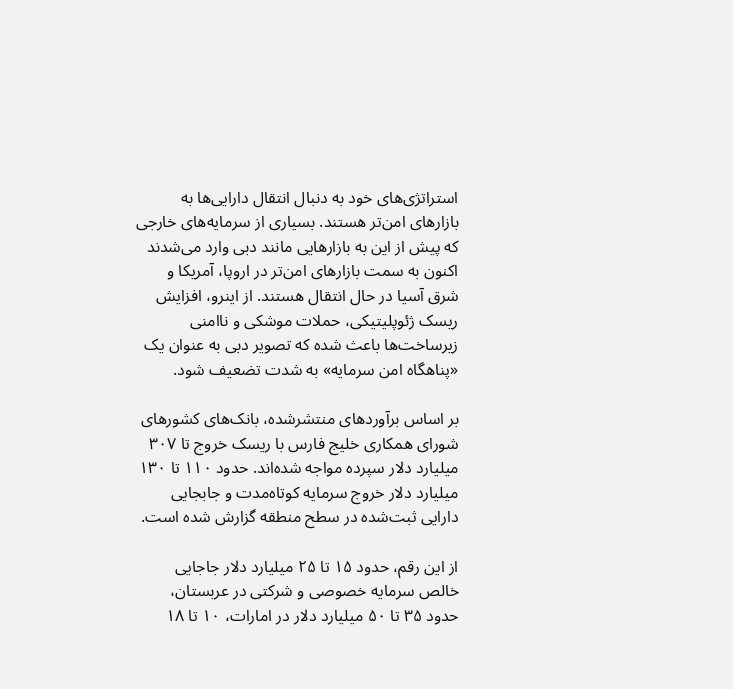استراتژی‌های خود به دنبال انتقال دارایی‌ها به بازارهای امن‌تر هستند. بسیاری از سرمایه‌های خارجی که پیش از این به بازارهایی مانند دبی وارد می‌شدند اکنون به سمت بازارهای امن‌تر در اروپا، آمریکا و شرق آسیا در حال انتقال هستند. از اینرو، افزایش ریسک ژئوپلیتیکی، حملات موشکی و ناامنی زیرساخت‌ها باعث شده که تصویر دبی به‌ عنوان یک «پناهگاه امن سرمایه» به ‌شدت تضعیف شود.

بر اساس برآوردهای منتشرشده، بانک‌های کشورهای شورای همکاری خلیج فارس با ریسک خروج تا ۳۰۷ میلیارد دلار سپرده مواجه شده‌اند. حدود ۱۱۰ تا ۱۳۰ میلیارد دلار خروج سرمایه کوتاه‌مدت و جابجایی دارایی ثبت‌شده در سطح منطقه گزارش شده است.

از این رقم، حدود ۱۵ تا ۲۵ میلیارد دلار جا‌جایی خالص سرمایه خصوصی و شرکتی در عربستان، حدود ۳۵ تا ۵۰ میلیارد دلار در امارات، ۱۰ تا ۱۸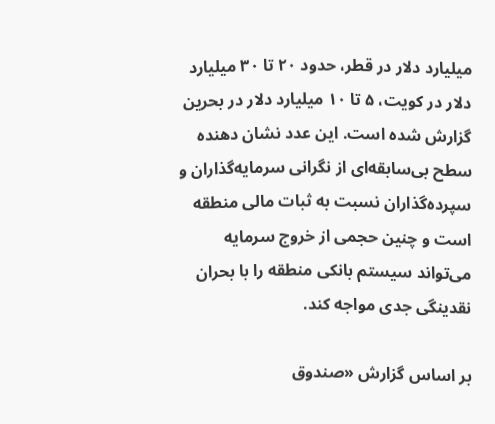میلیارد دلار در قطر، حدود ۲۰ تا ۳۰ میلیارد دلار در کویت، ۵ تا ۱۰ میلیارد دلار در بحرین گزارش شده است. این عدد نشان ‌دهنده سطح بی‌سابقه‌ای از نگرانی سرمایه‌گذاران و سپرده‌گذاران نسبت به ثبات مالی منطقه است و چنین حجمی از خروج سرمایه می‌تواند سیستم بانکی منطقه را با بحران نقدینگی جدی مواجه کند.

بر اساس گزارش‌ «صندوق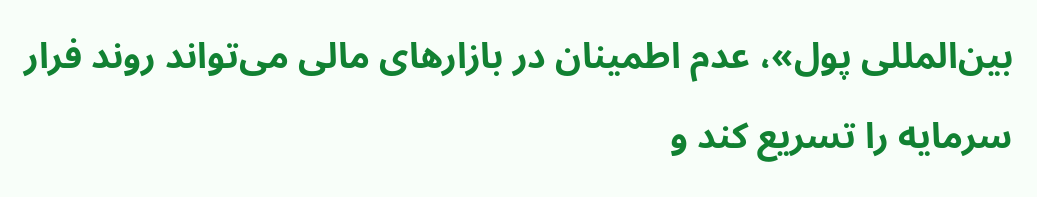بین‌المللی پول»، عدم اطمینان در بازارهای مالی می‌تواند روند فرار سرمایه را تسریع کند و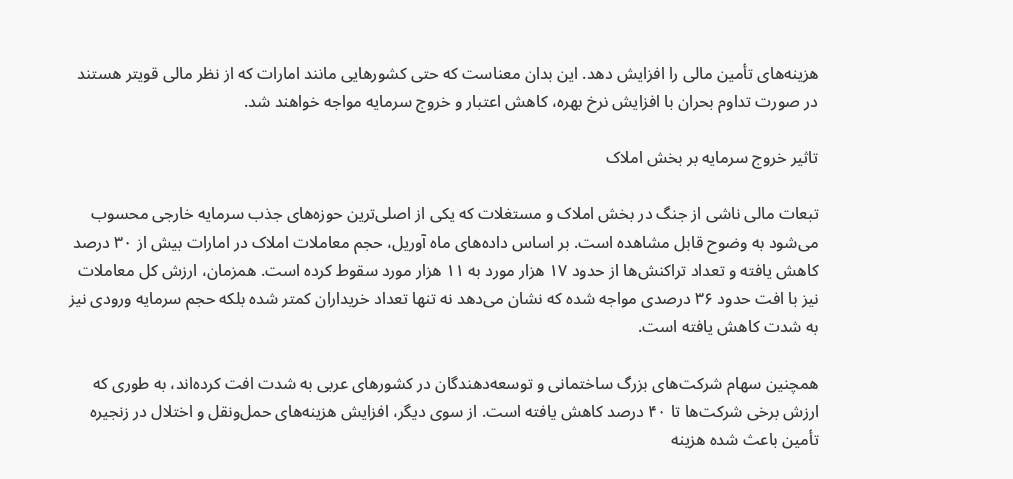هزینه‌های تأمین مالی را افزایش دهد. این بدان معناست که حتی کشورهایی مانند امارات که از نظر مالی قویتر هستند در صورت تداوم بحران با افزایش نرخ بهره، کاهش اعتبار و خروج سرمایه مواجه خواهند شد.

تاثیر خروج سرمایه بر بخش املاک

تبعات مالی ناشی از جنگ در بخش املاک و مستغلات که یکی از اصلی‌ترین حوزه‌های جذب سرمایه خارجی محسوب می‌شود به ‌وضوح قابل مشاهده است. بر اساس داده‌های ماه آوریل، حجم معاملات املاک در امارات بیش از ۳۰ درصد کاهش یافته و تعداد تراکنش‌ها از حدود ۱۷ هزار مورد به ۱۱ هزار مورد سقوط کرده است. همزمان، ارزش کل معاملات نیز با افت حدود ۳۶ درصدی مواجه شده که نشان می‌دهد نه‌ تنها تعداد خریداران کمتر شده بلکه حجم سرمایه ورودی نیز به‌ شدت کاهش یافته است.

همچنین سهام شرکت‌های بزرگ ساختمانی و توسعه‌دهندگان در کشورهای عربی به ‌شدت افت کرده‌اند، به‌ طوری‌ که ارزش برخی شرکت‌ها تا ۴۰ درصد کاهش یافته است. از سوی دیگر، افزایش هزینه‌های حمل‌ونقل و اختلال در زنجیره تأمین باعث شده هزینه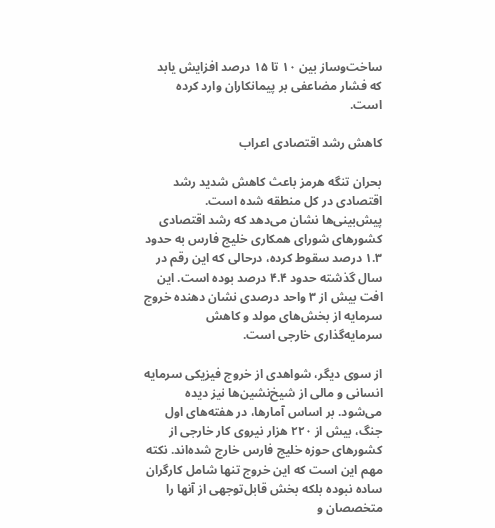ساخت‌وساز بین ۱۰ تا ۱۵ درصد افزایش یابد که فشار مضاعفی بر پیمانکاران وارد کرده است.

کاهش رشد اقتصادی اعراب

بحران تنگه هرمز باعث کاهش شدید رشد اقتصادی در کل منطقه شده است. پیش‌بینی‌ها نشان می‌دهد که رشد اقتصادی کشورهای شورای همکاری خلیج فارس به حدود ۱.۳ درصد سقوط کرده، درحالی که این رقم در سال گذشته حدود ۴.۴ درصد بوده است. این افت بیش از ۳ واحد درصدی نشان‌ دهنده خروج سرمایه از بخش‌های مولد و کاهش سرمایه‌گذاری خارجی است.

از سوی دیگر، شواهدی از خروج فیزیکی سرمایه انسانی و مالی از شیخ‌نشین‌ها نیز دیده می‌شود. بر اساس آمارها، در هفته‌های اول جنگ، بیش از ۲۲۰ هزار نیروی کار خارجی از کشورهای حوزه خلیج فارس خارج شده‌اند. نکته مهم این است که این خروج تنها شامل کارگران ساده نبوده بلکه بخش قابل‌توجهی از آنها را متخصصان و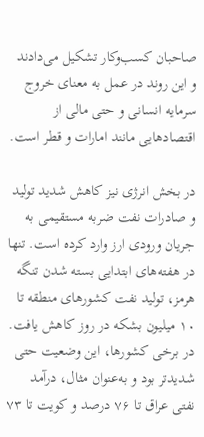صاحبان کسب‌وکار تشکیل می‌دادند و این روند در عمل به معنای خروج سرمایه انسانی و حتی مالی از اقتصادهایی مانند امارات و قطر است.

در بخش انرژی نیز کاهش شدید تولید و صادرات نفت ضربه مستقیمی به جریان ورودی ارز وارد کرده است. تنها در هفته‌های ابتدایی بسته شدن تنگه هرمز، تولید نفت کشورهای منطقه تا ۱۰ میلیون بشکه در روز کاهش یافت. در برخی کشورها، این وضعیت حتی شدیدتر بود و به‌عنوان مثال، درآمد نفتی عراق تا ۷۶ درصد و کویت تا ۷۳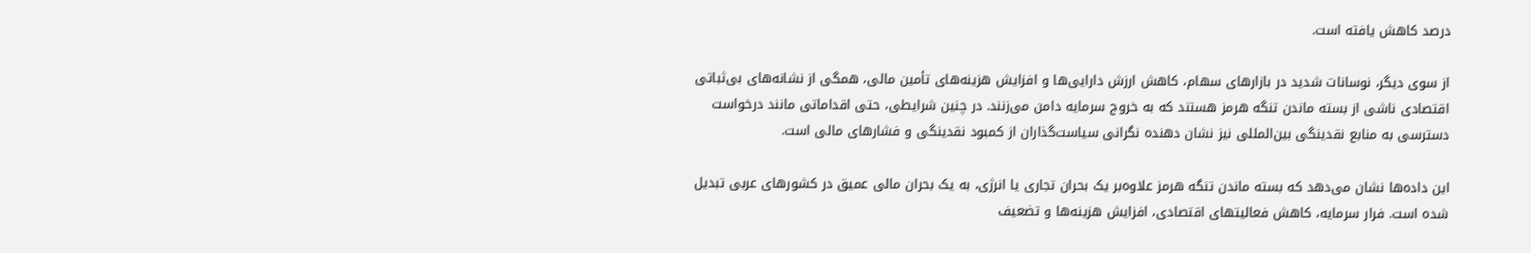درصد کاهش یافته است.

از سوی دیگر، نوسانات شدید در بازارهای سهام، کاهش ارزش دارایی‌ها و افزایش هزینه‌های تأمین مالی، همگی از نشانه‌های بی‌ثباتی اقتصادی ناشی از بسته ماندن تنگه هرمز هستند که به خروج سرمایه دامن می‌زنند. در چنین شرایطی، حتی اقداماتی مانند درخواست دسترسی به منابع نقدینگی بین‌المللی نیز نشان ‌دهنده نگرانی سیاست‌گذاران از کمبود نقدینگی و فشارهای مالی است.

این داده‌ها نشان می‌دهد که بسته ماندن تنگه هرمز علاوه‌بر یک بحران تجاری یا انرژی، به یک بحران مالی عمیق در کشورهای عربی تبدیل شده است. فرار سرمایه، کاهش فعالیتهای اقتصادی، افزایش هزینه‌ها و تضعیف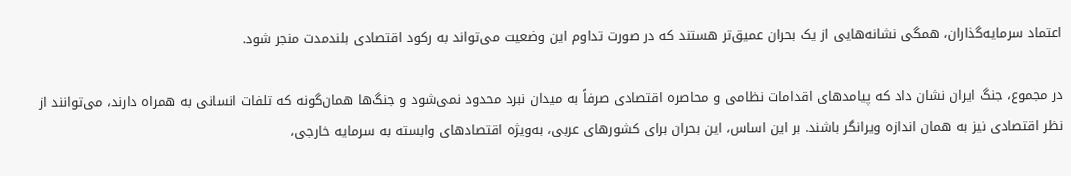اعتماد سرمایه‌گذاران، همگی نشانه‌هایی از یک بحران عمیق‌تر هستند که در صورت تداوم این وضعیت می‌تواند به رکود اقتصادی بلندمدت منجر شود.

در مجموع، جنگ ایران نشان داد که پیامدهای اقدامات نظامی و محاصره اقتصادی صرفاً به میدان نبرد محدود نمی‌شود و جنگ‌ها همان‌گونه که تلفات انسانی به همراه دارند، می‌توانند از نظر اقتصادی نیز به همان اندازه ویرانگر باشند. بر این اساس، این بحران برای کشورهای عربی، به‌ویژه اقتصادهای وابسته به سرمایه خارجی،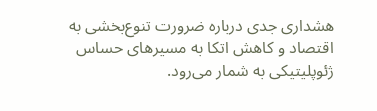هشداری جدی درباره ضرورت تنوع‌بخشی به اقتصاد و کاهش اتکا به مسیرهای حساس ژئوپلیتیکی به شمار می‌رود.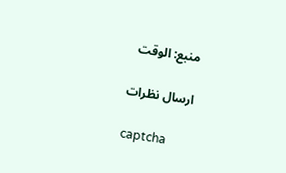منبع: الوقت

ارسال نظرات

captcha